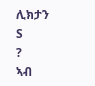ሊክታን
S
?
ኣብ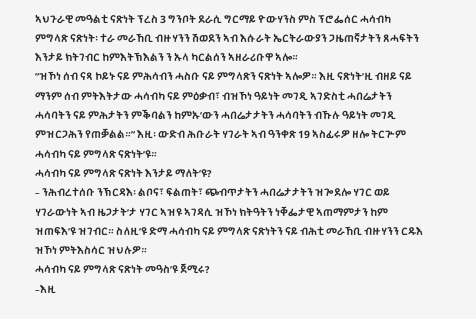ኣህጉራዊ መዓልቲ ናጽነት ፕረስ 3 ግንቦት ደራሲ ግርማይ ዮውሃንስ ምስ ፕሮፌሰር ሓሳብካ ምግላጽ ናጽነት፡ ተራ መራኸቢ ብዙሃንን ሽወደን ኣብ እሱራት ኤርትራውያን ጋዜጠኛታትን ጸሓፍትን እንታይ ክትገብር ከምእትኽእልን ን ኡላ ካርልሰን ኣዘራሪቡዋ ኣሎ።
”ዝኾነ ሰብ ናጻ ኮይኑ ናይ ምሕሳብን ሓስቡ ናይ ምግላጽን ናጽነት ኣሎዎ። እዚ ናጽነት’ዚ ብዘይ ናይ ማንም ሰብ ምትእትታው ሓሳብካ ናይ ምዕቃብ፣ ብዝኾነ ዓይነት መገዲ ኣገድስቲ ሓበሬታትን ሓሳባትን ናይ ምሕታትን ምቕባልን ከምኡ’ውን ሓበሬታታትን ሓሳባትን ብኹሉ ዓይነት መገዲ ምዝርጋሕን የጠቓልል።” እዚ፡ ውድብ ሕቡራት ሃገራት ኣብ ዓንቀጽ 19 ኣስፊሩዎ ዘሎ ትርጕም ሓሳብካ ናይ ምግላጽ ናጽነት’ዩ።
ሓሳብካ ናይ ምግላጽ ናጽነት እንታይ ማለት’ዩ?
– ንሕብረተሰቡ ንኽርዳእ፡ ልቦና፣ ፍልጠት፣ ጭብጥታትን ሓበሬታታትን ዝጐደሎ ሃገር ወይ ሃገራውነት ኣብ ዜጋታት’ታ ሃገር ኣዝዩ ኣገዳሲ ዝኾነ ክትዓትን ነቐፌታዊ ኣጠማምታን ከም ዝጠፍእ’ዩ ዝገብር። ስለዚ’ዩ ድማ ሓሳብካ ናይ ምግላጽ ናጽነትን ናይ ብሕቲ መራኸቢ ብዙሃንን ርዱእ ዝኾነ ምትእስሳር ዝህሉዎ።
ሓሳብካ ናይ ምግላጽ ናጽነት መዓስ’ዩ ጀሚሩ?
–እዚ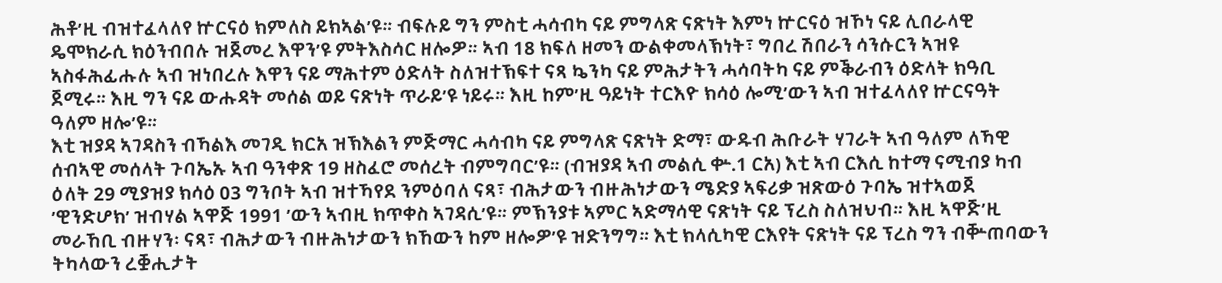ሕቶ’ዚ ብዝተፈላለየ ኵርናዕ ክምለስ ይክኣል’ዩ። ብፍሉይ ግን ምስቲ ሓሳብካ ናይ ምግላጽ ናጽነት እምነ ኵርናዕ ዝኾነ ናይ ሊበራላዊ ዴሞክራሲ ክዕንብበሉ ዝጀመረ እዋን’ዩ ምትእስሳር ዘሎዎ። ኣብ 18 ክፍለ ዘመን ውልቀመላኽነት፣ ግበረ ሽበራን ሳንሱርን ኣዝዩ ኣስፋሕፊሑሉ ኣብ ዝነበረሉ እዋን ናይ ማሕተም ዕድላት ስለዝተኽፍተ ናጻ ኴንካ ናይ ምሕታትን ሓሳባትካ ናይ ምቕራብን ዕድላት ክዓቢ ጀሚሩ። እዚ ግን ናይ ውሑዳት መሰል ወይ ናጽነት ጥራይ’ዩ ነይሩ። እዚ ከም’ዚ ዓይነት ተርእዮ ክሳዕ ሎሚ’ውን ኣብ ዝተፈላለየ ኵርናዓት ዓለም ዘሎ’ዩ።
እቲ ዝያዳ ኣገዳስን ብኻልእ መገዲ ክርአ ዝኽእልን ምጅማር ሓሳብካ ናይ ምግላጽ ናጽነት ድማ፣ ውዱብ ሕቡራት ሃገራት ኣብ ዓለም ለኻዊ ሰብኣዊ መሰላት ጉባኤኡ ኣብ ዓንቀጽ 19 ዘስፈሮ መሰረት ብምግባር’ዩ። (ብዝያዳ ኣብ መልሲ ቍ.1 ርአ) እቲ ኣብ ርእሲ ከተማ ናሚብያ ካብ ዕለት 29 ሚያዝያ ክሳዕ 03 ግንቦት ኣብ ዝተኻየደ ንምዕባለ ናጻ፣ ብሕታውን ብዙሕነታውን ሜድያ ኣፍሪቃ ዝጽውዕ ጉባኤ ዝተኣወጀ ’ዊንድሆክ’ ዝብሃል ኣዋጅ 1991 ’ውን ኣብዚ ክጥቀስ ኣገዳሲ’ዩ። ምኽንያቱ ኣምር ኣድማሳዊ ናጽነት ናይ ፕረስ ስለዝህብ። እዚ ኣዋጅ’ዚ መራኸቢ ብዙሃን፡ ናጻ፣ ብሕታውን ብዙሕነታውን ክኸውን ከም ዘሎዎ’ዩ ዝድንግግ። እቲ ክላሲካዊ ርእየት ናጽነት ናይ ፕረስ ግን ብቝጠባውን ትካላውን ረቛሒታት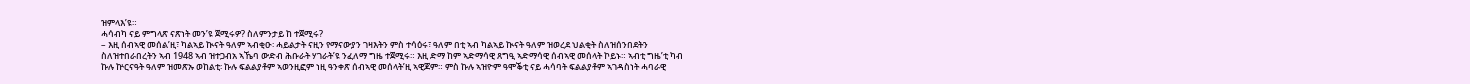ዝምላእ’ዩ።
ሓሳብካ ናይ ምግላጽ ናጽነት መን’ዩ ጀሚሩዎ? ስለምንታይ ከ ተጀሚሩ?
– እዚ ሰብኣዊ መሰል’ዚ፣ ካልኣይ ኲናት ዓለም ኣብቂዑ፡ ሓይልታት ናዚን የማናውያን ገዛእትን ምስ ተሳዕሩ፣ ዓለም በቲ ኣብ ካልኣይ ኲናት ዓለም ዝወረደ ህልቂት ስለዝሰንበደትን ስለዝተበራበረትን ኣብ 1948 ኣብ ዝተጋብአ ኣኼባ ውድብ ሕቡራት ሃገራት’ዩ ንፈለማ ግዜ ተጀሚሩ። እዚ ድማ ከም ኣድማሳዊ ጸግዒ ኣድማሳዊ ሰብኣዊ መሰላት ኮይኑ። ኣብቲ ግዜ’ቲ ካብ ኩሉ ኵርናዓት ዓለም ዝመጽኡ ወከልቲ፡ ኩሉ ፍልልያቶም ኣወንዚፎም ነዚ ዓንቀጽ ሰብኣዊ መሰላት’ዚ ኣዊጆም። ምስ ኩሉ ኣዝዮም ዓሞቕቲ ናይ ሓሳባት ፍልልያቶም ኣገዳስነት ሓባራዊ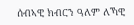ሰብኣዊ ክብርን ዓለም ለኻዊ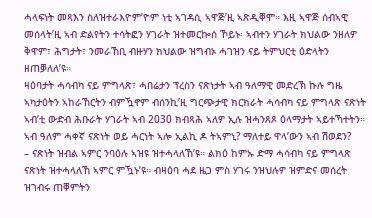ሓላፍነት መጻእን ስለዝተራእዮም’ዮም ነቲ ኣገዳሲ ኣዋጅ’ዚ ኣጽዲቐሞ። እዚ ኣዋጅ ሰብኣዊ መሰላት’ዚ ኣብ ድልየትን ተሳትፎን ሃገራት ዝተመርኰሰ ኾይኑ፡ ኣብተን ሃገራት ክህልው ንዘለዎ ቅዋም፣ ሕግታት፣ ንመራኸቢ ብዙሃን ክህልው ዝግብኦ ሓገዝን ናይ ትምህርቲ ዕድላትን ዘጠቓለለ’ዩ።
ዛዕባታት ሓሳብካ ናይ ምግላጽ፣ ሓበሬታን ፕረስን ናጽነታት ኣብ ዓለማዊ መድረኽ ኩሉ ግዜ ኣካታዕትን ኣከራኸርትን ብምዃኖም ብሰንኪ’ዚ ግርጭታዊ ክርክራት ሓሳብካ ናይ ምግላጽ ናጽነት ኣብ’ቲ ውድብ ሕቡራት ሃገራት ኣብ 2030 ክብጻሕ ኣለዎ ኢሉ ዝሓንጸጾ ዕላማታት ኣይተኻተትን።
ኣብ ዓለም ሓቀኛ ናጽነት ወይ ሓርነት ኣሎ ኢልኪ ዶ ትኣምኒ? ማለተይ ዋላ’ውን ኣብ ሽወደን?
– ናጽነት ዝብል ኣምር ንባዕሉ ኣዝዩ ዝተሓላለኸ’ዩ። ልክዕ ከምኡ ድማ ሓሳብካ ናይ ምግላጽ ናጽነት ዝተሓላለኸ ኣምር ምዃኑ’ዩ። ብዛዕባ ሓደ ዜጋ ምስ ሃገሩ ንዝህሉዎ ዝምድና መሰረት ዝገብሩ ጠቐምትን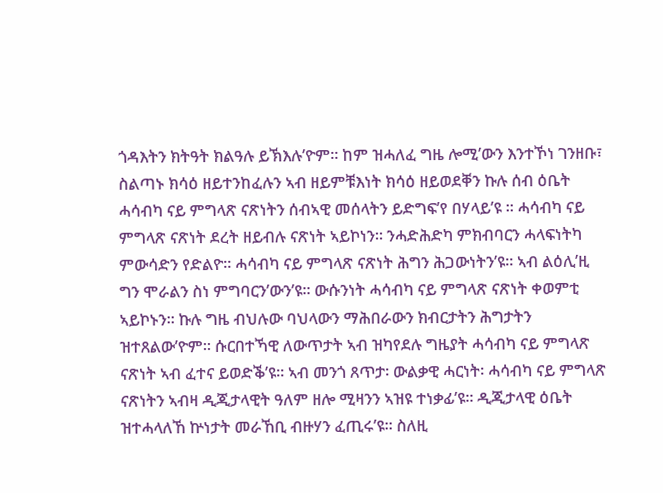ጎዳእትን ክትዓት ክልዓሉ ይኽእሉ’ዮም። ከም ዝሓለፈ ግዜ ሎሚ’ውን እንተኾነ ገንዘቡ፣ ስልጣኑ ክሳዕ ዘይተንከፈሉን ኣብ ዘይምቹእነት ክሳዕ ዘይወደቐን ኩሉ ሰብ ዕቤት ሓሳብካ ናይ ምግላጽ ናጽነትን ሰብኣዊ መሰላትን ይድግፍ’የ በሃላይ’ዩ ። ሓሳብካ ናይ ምግላጽ ናጽነት ደረት ዘይብሉ ናጽነት ኣይኮነን። ንሓድሕድካ ምክብባርን ሓላፍነትካ ምውሳድን የድልዮ። ሓሳብካ ናይ ምግላጽ ናጽነት ሕግን ሕጋውነትን’ዩ። ኣብ ልዕሊ’ዚ ግን ሞራልን ስነ ምግባርን’ውን’ዩ። ውሱንነት ሓሳብካ ናይ ምግላጽ ናጽነት ቀወምቲ ኣይኮኑን። ኩሉ ግዜ ብህሉው ባህላውን ማሕበራውን ክብርታትን ሕግታትን ዝተጸልው’ዮም። ሱርበተኻዊ ለውጥታት ኣብ ዝካየደሉ ግዜያት ሓሳብካ ናይ ምግላጽ ናጽነት ኣብ ፈተና ይወድቕ’ዩ። ኣብ መንጎ ጸጥታ፡ ውልቃዊ ሓርነት፡ ሓሳብካ ናይ ምግላጽ ናጽነትን ኣብዛ ዲጂታላዊት ዓለም ዘሎ ሚዛንን ኣዝዩ ተነቃፊ’ዩ። ዲጂታላዊ ዕቤት ዝተሓላለኸ ኵነታት መራኸቢ ብዙሃን ፈጢሩ’ዩ። ስለዚ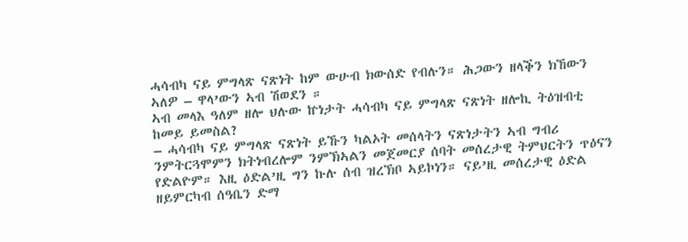ሓሳብካ ናይ ምግላጽ ናጽነት ከም ውሁብ ክውሰድ የብሉን። ሕጋውን ዘላቕን ክኸውን ኣለዎ – ዋላ’ውን ኣብ ሽወደን ።
ኣብ መላእ ዓለም ዘሎ ህሉው ኵነታት ሓሳብካ ናይ ምግላጽ ናጽነት ዘሎኪ ትዕዝብቲ ከመይ ይመስል?
– ሓሳብካ ናይ ምግላጽ ናጽነት ይኹን ካልኦት መሰላትን ናጽነታትን ኣብ ግብሪ ንምትርጓሞምን ክትነብረሎም ንምኽኣልን መጀመርያ ሰባት መሰረታዊ ትምህርትን ጥዕናን የድልዮም። እዚ ዕድል’ዚ ግን ኩሉ ሰብ ዝረኽቦ ኣይኮነን። ናይ’ዚ መሰረታዊ ዕድል ዘይምርካብ ሰዓቤን ድማ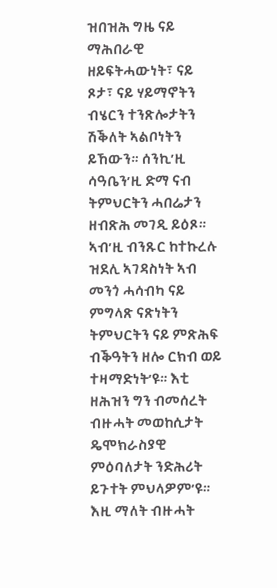ዝበዝሕ ግዜ ናይ ማሕበራዊ ዘይፍትሓውነት፣ ናይ ጾታ፣ ናይ ሃይማኖትን ብሄርን ተንጽሎታትን ሽቕለት ኣልቦነትን ይኸውን። ሰንኪ’ዚ ሳዓቤን’ዚ ድማ ናብ ትምህርትን ሓበሬታን ዘብጽሕ መገዲ ይዕጾ። ኣብ’ዚ ብንጹር ከተኩረሉ ዝደሊ ኣገዳስነት ኣብ መንጎ ሓሳብካ ናይ ምግላጽ ናጽነትን ትምህርትን ናይ ምጽሕፍ ብቕዓትን ዘሎ ርክብ ወይ ተዛማድነት’ዩ። እቲ ዘሕዝን ግን ብመሰረት ብዙሓት መወከሲታት ዴሞክራስያዊ ምዕባለታት ንድሕሪት ይጉተት ምህላዎም’ዩ። እዚ ማለት ብዙሓት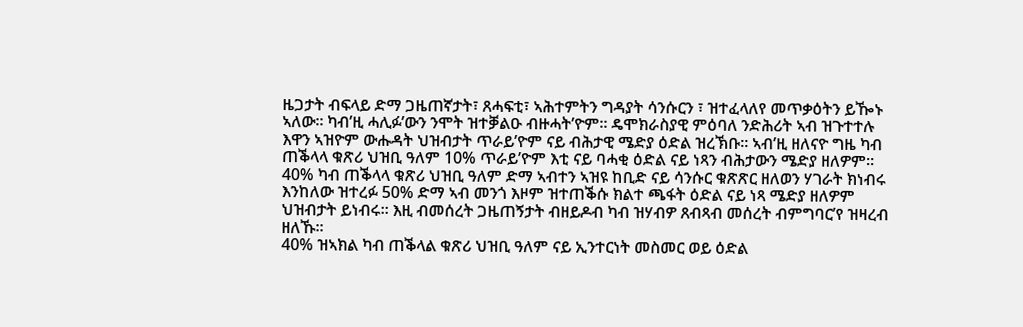ዜጋታት ብፍላይ ድማ ጋዜጠኛታት፣ ጸሓፍቲ፣ ኣሕተምትን ግዳያት ሳንሱርን ፣ ዝተፈላለየ መጥቃዕትን ይዀኑ ኣለው። ካብ’ዚ ሓሊፉ’ውን ንሞት ዝተቓልዑ ብዙሓት’ዮም። ዴሞክራስያዊ ምዕባለ ንድሕሪት ኣብ ዝጉተተሉ እዋን ኣዝዮም ውሑዳት ህዝብታት ጥራይ’ዮም ናይ ብሕታዊ ሜድያ ዕድል ዝረኽቡ። ኣብ’ዚ ዘለናዮ ግዜ ካብ ጠቕላላ ቁጽሪ ህዝቢ ዓለም 10% ጥራይ’ዮም እቲ ናይ ባሓቂ ዕድል ናይ ነጻን ብሕታውን ሜድያ ዘለዎም። 40% ካብ ጠቕላላ ቁጽሪ ህዝቢ ዓለም ድማ ኣብተን ኣዝዩ ከቢድ ናይ ሳንሱር ቁጽጽር ዘለወን ሃገራት ክነብሩ እንከለው ዝተረፉ 50% ድማ ኣብ መንጎ እዞም ዝተጠቕሱ ክልተ ጫፋት ዕድል ናይ ነጻ ሜድያ ዘለዎም ህዝብታት ይነብሩ። እዚ ብመሰረት ጋዜጠኝታት ብዘይዶብ ካብ ዝሃብዎ ጸብጻብ መሰረት ብምግባር’የ ዝዛረብ ዘለኹ።
40% ዝኣክል ካብ ጠቕላል ቁጽሪ ህዝቢ ዓለም ናይ ኢንተርነት መስመር ወይ ዕድል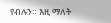የብሉን። እዚ ማለት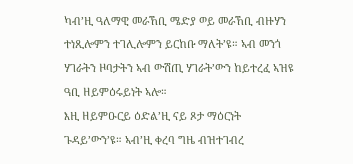ካብ’ዚ ዓለማዊ መራኸቢ ሜድያ ወይ መራኸቢ ብዙሃን ተነጺሎምን ተገሊሎምን ይርከቡ ማለት’ዩ። ኣብ መንጎ ሃገራትን ዞባታትን ኣብ ውሽጢ ሃገራት’ውን ከይተረፈ ኣዝዩ ዓቢ ዘይምዕሩይነት ኣሎ።
እዚ ዘይምዑርይ ዕድል’ዚ ናይ ጾታ ማዕርነት ጉዳይ’ውን’ዩ። ኣብ’ዚ ቀረባ ግዜ ብዝተገብረ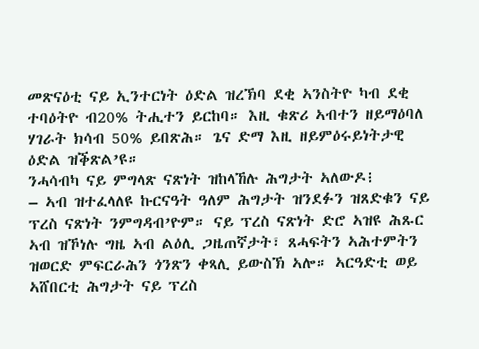መጽናዕቲ ናይ ኢንተርነት ዕድል ዝረኽባ ደቂ ኣንስትዮ ካብ ደቂ ተባዕትዮ ብ20% ትሒተን ይርከባ። እዚ ቁጽሪ ኣብተን ዘይማዕባለ ሃገራት ክሳብ 50% ይበጽሕ። ጌና ድማ እዚ ዘይምዕሩይነትታዊ ዕድል ዝቕጽል’ዩ።
ንሓሳብካ ናይ ምግላጽ ናጽነት ዝከላኸሉ ሕግታት ኣለውዶ፧
– ኣብ ዝተፈላለዩ ኩርናዓት ዓለም ሕግታት ዝንደፉን ዝጸድቁን ናይ ፕረስ ናጽነት ንምግዳብ’ዮም። ናይ ፕረስ ናጽነት ድሮ ኣዝዩ ሕጹር ኣብ ዝኾነሉ ግዜ ኣብ ልዕሊ ጋዜጠኛታት፣ ጸሓፍትን ኣሕተምትን ዝወርድ ምፍርራሕን ጎንጽን ቀጻሊ ይውስኽ ኣሎ። ኣርዓድቲ ወይ ኣሸበርቲ ሕግታት ናይ ፕረስ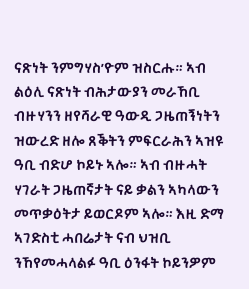ናጽነት ንምግሃስ’ዮም ዝስርሑ። ኣብ ልዕሊ ናጽነት ብሕታውያን መራኸቢ ብዙሃንን ዘየሻራዊ ዓውዲ ጋዜጠኝነትን ዝውረድ ዘሎ ጸቕትን ምፍርራሕን ኣዝዩ ዓቢ ብድሆ ኮይኑ ኣሎ። ኣብ ብዙሓት ሃገራት ጋዜጠኛታት ናይ ቃልን ኣካላውን መጥቃዕትታ ይወርዶም ኣሎ። እዚ ድማ ኣገድስቲ ሓበሬታት ናብ ህዝቢ ንኸየመሓላልፉ ዓቢ ዕንፋት ኮይንዎም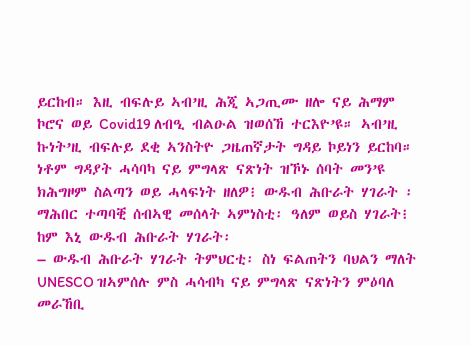ይርከብ። እዚ ብፍሉይ ኣብ’ዚ ሕጂ ኣጋጢሙ ዘሎ ናይ ሕማም ኮሮና ወይ Covid19 ለብዒ ብልዑል ዝወሰኸ ተርእዮ’ዩ። ኣብ’ዚ ኩነት’ዚ ብፍሉይ ደቂ ኣንስትዮ ጋዜጠኛታት ግዳይ ኮይነን ይርከባ።
ነቶም ግዳያት ሓሳባካ ናይ ምግላጽ ናጽነት ዝኾኑ ሰባት መን’ዩ ክሕግዞም ስልጣን ወይ ሓላፍነት ዘለዎ፧ ውዱብ ሕቡራት ሃገራት ፡ ማሕበር ተጣባቒ ሰብኣዊ መሰላት ኣምነስቲ፡ ዓለም ወይስ ሃገራት፧ ከም እኒ ውዱብ ሕቡራት ሃገራት፡
– ውዱብ ሕቡራት ሃገራት ትምህርቲ፡ ስነ ፍልጠትን ባህልን ማለት UNESCO ዝኣምሰሉ ምስ ሓሳብካ ናይ ምግላጽ ናጽነትን ምዕባለ መራኸቢ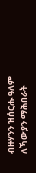ብዙሃንን ዝሰርሑ ዓለም ለኻውያን ማሕበራት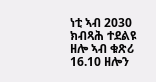ነቲ ኣብ 2030 ክብጻሕ ተደልዩ ዘሎ ኣብ ቁጽሪ 16.10 ዘሎን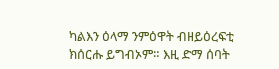ካልእን ዕላማ ንምዕዋት ብዘይዕረፍቲ ክሰርሑ ይግብኦም። እዚ ድማ ሰባት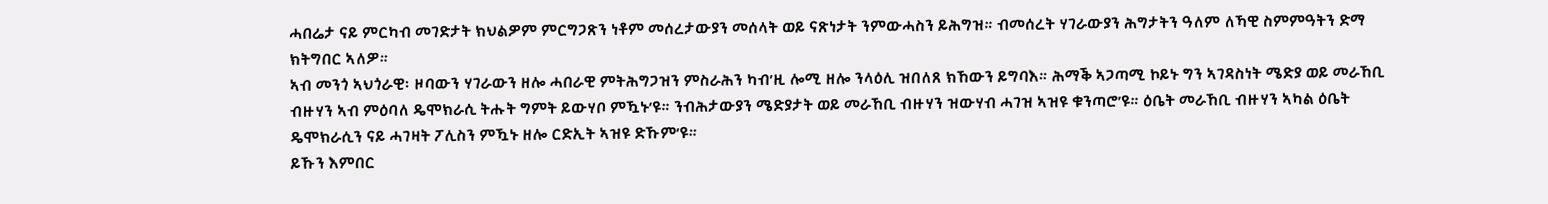ሓበሬታ ናይ ምርካብ መገድታት ክህልዎም ምርግጋጽን ነቶም መሰረታውያን መሰላት ወይ ናጽነታት ንምውሓስን ይሕግዝ። ብመሰረት ሃገራውያን ሕግታትን ዓለም ለኻዊ ስምምዓትን ድማ ክትግበር ኣለዎ።
ኣብ መንጎ ኣህጎራዊ፡ ዞባውን ሃገራውን ዘሎ ሓበራዊ ምትሕግጋዝን ምስራሕን ካብ’ዚ ሎሚ ዘሎ ንላዕሊ ዝበለጸ ክኸውን ይግባእ። ሕማቕ ኣጋጣሚ ኮይኑ ግን ኣገዳስነት ሜድያ ወይ መራኸቢ ብዙሃን ኣብ ምዕባለ ዴሞክራሲ ትሑት ግምት ይውሃቦ ምዃኑ’ዩ። ንብሕታውያን ሜድያታት ወይ መራኸቢ ብዙሃን ዝውሃብ ሓገዝ ኣዝዩ ቁንጣሮ’ዩ። ዕቤት መራኸቢ ብዙሃን ኣካል ዕቤት ዴሞክራሲን ናይ ሓገዛት ፖሊስን ምዃኑ ዘሎ ርድኢት ኣዝዩ ድኹም’ዩ።
ይኹን እምበር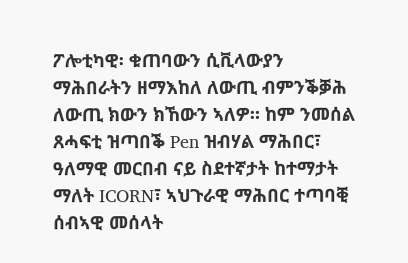ፖሎቲካዊ፡ ቁጠባውን ሲቪላውያን ማሕበራትን ዘማእከለ ለውጢ ብምንቕቓሕ ለውጢ ክውን ክኸውን ኣለዎ። ከም ንመሰል ጸሓፍቲ ዝጣበቕ Pen ዝብሃል ማሕበር፣ ዓለማዊ መርበብ ናይ ስደተኛታት ከተማታት ማለት ICORN፣ ኣህጉራዊ ማሕበር ተጣባቒ ሰብኣዊ መሰላት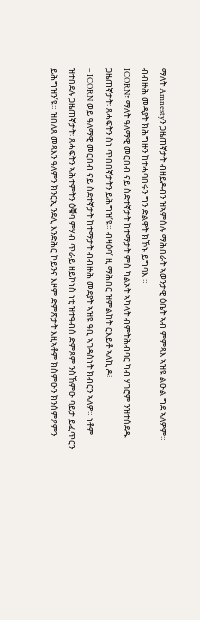ማለት Amnestyን ጋዜጠኛታት ብዘይዶብን ዝኣምሰሉ ማሕበራት ኣወንታዊ ዕቤት ኣብ ምምጻእ ኣዝዩ ልዑል ግደ ኣለዎም። ብብዙሕ መዳያት ክሕግዙን ከተሓባበሩን ግን ድልዋት ክኾኑ ይግባእ ።
ICORN፣ ማለት ዓለማዊ መርበብ ናይ ስድተኛታት ከተማታት ምስ ካልኦት ኣካላት ብምትሕብባር ካብ ሃገሮም ንዝተሰደዱ ጋዜጠኛታት፡ ጸሓፍትን ስነ ጥበበኛታትን ይሕግዝ’ዩ። ብዛዕባ’ ዚ ማሕበር ዝምልከት ርእይቶ ኣለኪ ዶ፧
– ICORN ወይ ዓለማዊ መርበብ ናይ ስደተኛታት ከተማታት ብብዙሕ መደያት ኣዝዩ ዓቢ ኣገዳስነት ክብርን ኣለዎ። ነቶም ዝተበደሉ ጋዜጠኛታት፡ ጸሓፍትን ኣሕተምትን ዕቑባ ምሃብ ጥራይ ዘይኮነስ ነቲ ዝተዓብሰ ድምጾም ንስኸምዑ ባይታ ይፈጥርን ይሕግዝን’ዩ። ዝበለጸ መጻእን ዓለምን ክንርኢ ንደሊ እንድሕር ኮይንና እዞም ድምጽታት እዚኣቶም ክስምዑን ክንሰምዖምን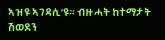ኣዝዩ ኣገዳሲ’ዩ። ብዙሓት ከተማታት ሽወደን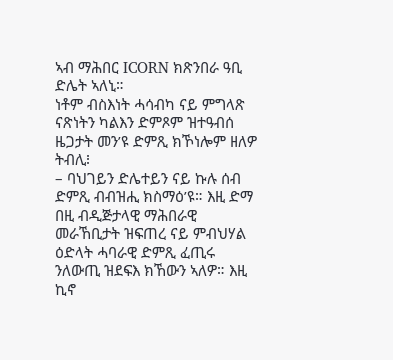ኣብ ማሕበር ICORN ክጽንበራ ዓቢ ድሌት ኣለኒ።
ነቶም ብስእነት ሓሳብካ ናይ ምግላጽ ናጽነትን ካልእን ድምጾም ዝተዓብሰ ዜጋታት መን’ዩ ድምጺ ክኾነሎም ዘለዎ ትብሊ፧
– ባህገይን ድሌተይን ናይ ኩሉ ሰብ ድምጺ ብብዝሒ ክስማዕ’ዩ። እዚ ድማ በዚ ብዲጅታላዊ ማሕበራዊ መራኸቢታት ዝፍጠረ ናይ ምብህሃል ዕድላት ሓባራዊ ድምጺ ፈጢሩ ንለውጢ ዝደፍእ ክኸውን ኣለዎ። እዚ ኪኖ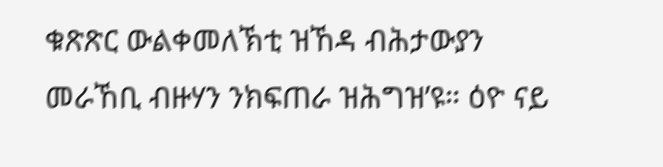ቁጽጽር ውልቀመለኽቲ ዝኸዳ ብሕታውያን መራኸቢ ብዙሃን ንክፍጠራ ዝሕግዝ’ዩ። ዕዮ ናይ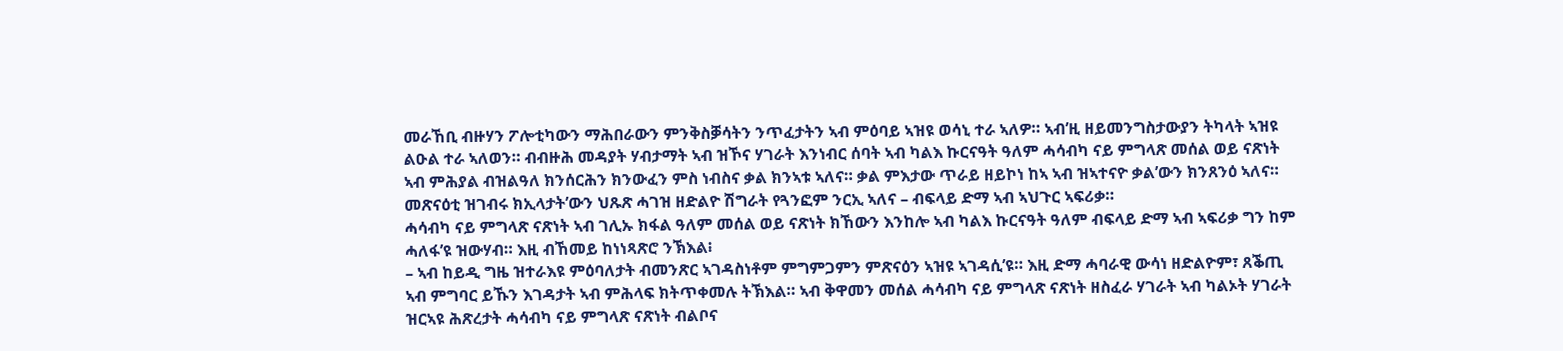መራኸቢ ብዙሃን ፖሎቲካውን ማሕበራውን ምንቅስቓሳትን ንጥፈታትን ኣብ ምዕባይ ኣዝዩ ወሳኒ ተራ ኣለዎ። ኣብ’ዚ ዘይመንግስታውያን ትካላት ኣዝዩ ልዑል ተራ ኣለወን። ብብዙሕ መዳያት ሃብታማት ኣብ ዝኾና ሃገራት እንነብር ሰባት ኣብ ካልእ ኩርናዓት ዓለም ሓሳብካ ናይ ምግላጽ መሰል ወይ ናጽነት ኣብ ምሕያል ብዝልዓለ ክንሰርሕን ክንውፈን ምስ ነብስና ቃል ክንኣቱ ኣለና። ቃል ምእታው ጥራይ ዘይኮነ ከኣ ኣብ ዝኣተናዮ ቃል’ውን ክንጸንዕ ኣለና። መጽናዕቲ ዝገብሩ ክኢላታት’ውን ህጹጽ ሓገዝ ዘድልዮ ሽግራት የጓንፎም ንርኢ ኣለና – ብፍላይ ድማ ኣብ ኣህጉር ኣፍሪቃ።
ሓሳብካ ናይ ምግላጽ ናጽነት ኣብ ገሊኡ ክፋል ዓለም መሰል ወይ ናጽነት ክኸውን እንከሎ ኣብ ካልእ ኩርናዓት ዓለም ብፍላይ ድማ ኣብ ኣፍሪቃ ግን ከም ሓለፋ’ዩ ዝውሃብ። እዚ ብኸመይ ከነነጻጽሮ ንኽእል፧
– ኣብ ከይዲ ግዜ ዝተራእዩ ምዕባለታት ብመንጽር ኣገዳስነቶም ምግምጋምን ምጽናዕን ኣዝዩ ኣገዳሲ’ዩ። እዚ ድማ ሓባራዊ ውሳነ ዘድልዮም፣ ጸቕጢ ኣብ ምግባር ይኹን እገዳታት ኣብ ምሕላፍ ክትጥቀመሉ ትኽእል። ኣብ ቅዋመን መሰል ሓሳብካ ናይ ምግላጽ ናጽነት ዘስፈራ ሃገራት ኣብ ካልኦት ሃገራት ዝርኣዩ ሕጽረታት ሓሳብካ ናይ ምግላጽ ናጽነት ብልቦና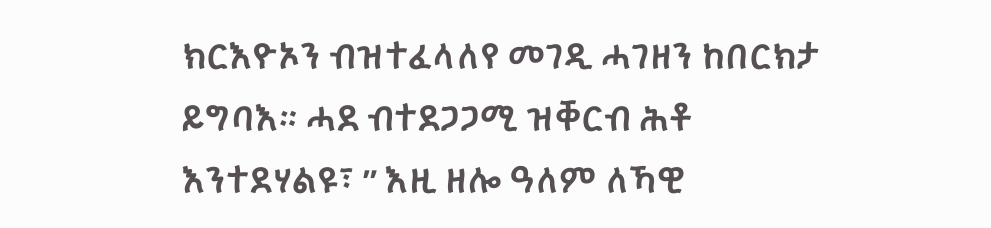ክርእዮኦን ብዝተፈላለየ መገዲ ሓገዘን ከበርክታ ይግባእ። ሓደ ብተደጋጋሚ ዝቐርብ ሕቶ እንተደሃልዩ፣ ” እዚ ዘሎ ዓለም ለኻዊ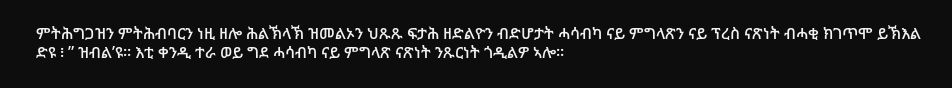ምትሕግጋዝን ምትሕብባርን ነዚ ዘሎ ሕልኽላኽ ዝመልኦን ህጹጹ ፍታሕ ዘድልዮን ብድሆታት ሓሳብካ ናይ ምግላጽን ናይ ፕረስ ናጽነት ብሓቂ ክገጥሞ ይኽእል ድዩ ፧ ” ዝብል’ዩ። እቲ ቀንዲ ተራ ወይ ግደ ሓሳብካ ናይ ምግላጽ ናጽነት ንጹርነት ጎዲልዎ ኣሎ።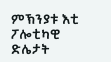ምኽንያቱ እቲ ፖሎቲካዊ ድሌታት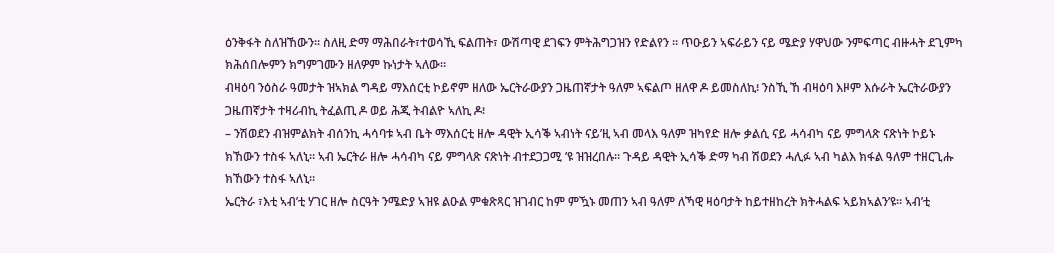ዕንቅፋት ስለዝኸውን። ስለዚ ድማ ማሕበራት፣ተወሳኺ ፍልጠት፣ ውሽጣዊ ደገፍን ምትሕግጋዝን የድልየን ። ጥዑይን ኣፍራይን ናይ ሜድያ ሃዋህው ንምፍጣር ብዙሓት ደጊምካ ክሕሰበሎምን ክግምገሙን ዘለዎም ኩነታት ኣለው።
ብዛዕባ ንዕስራ ዓመታት ዝኣክል ግዳይ ማእሰርቲ ኮይኖም ዘለው ኤርትራውያን ጋዜጠኛታት ዓለም ኣፍልጦ ዘለዋ ዶ ይመስለኪ፧ ንስኺ ኸ ብዛዕባ እዞም እሱራት ኤርትራውያን ጋዜጠኛታት ተዛሪብኪ ትፈልጢ ዶ ወይ ሕጂ ትብልዮ ኣለኪ ዶ፧
– ንሽወደን ብዝምልክት ብሰንኪ ሓሳባቱ ኣብ ቤት ማእሰርቲ ዘሎ ዳዊት ኢሳቕ ኣብነት ናይ’ዚ ኣብ መላእ ዓለም ዝካየድ ዘሎ ቃልሲ ናይ ሓሳብካ ናይ ምግላጽ ናጽነት ኮይኑ ክኸውን ተስፋ ኣለኒ። ኣብ ኤርትራ ዘሎ ሓሳብካ ናይ ምግላጽ ናጽነት ብተደጋጋሚ ’ዩ ዝዝረበሉ። ጉዳይ ዳዊት ኢሳቕ ድማ ካብ ሽወደን ሓሊፉ ኣብ ካልእ ክፋል ዓለም ተዘርጊሑ ክኸውን ተስፋ ኣለኒ።
ኤርትራ ፣እቲ ኣብ’ቲ ሃገር ዘሎ ስርዓት ንሜድያ ኣዝዩ ልዑል ምቁጽጻር ዝገብር ከም ምዃኑ መጠን ኣብ ዓለም ለኻዊ ዛዕባታት ከይተዘከረት ክትሓልፍ ኣይክኣልን’ዩ። ኣብ’ቲ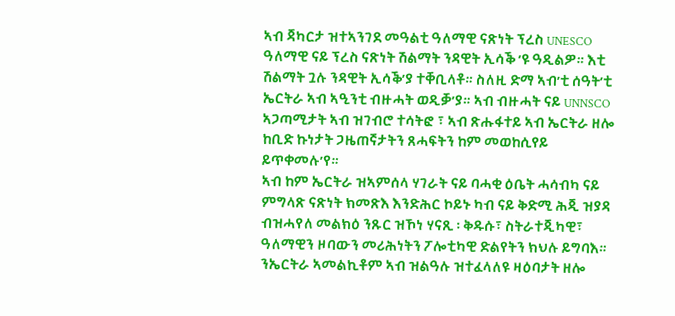ኣብ ጃካርታ ዝተኣንገደ መዓልቲ ዓለማዊ ናጽነት ፕረስ UNESCO ዓለማዊ ናይ ፕረስ ናጽነት ሽልማት ንዳዊት ኢሳቕ ’ዩ ዓዲልዎ። እቲ ሽልማት ጓሉ ንዳዊት ኢሳቕ’ያ ተቐቢላቶ። ስለዚ ድማ ኣብ’ቲ ሰዓት’ቲ ኤርትራ ኣብ ኣዒንቲ ብዙሓት ወዲቓ’ያ። ኣብ ብዙሓት ናይ UNNSCO ኣጋጣሚታት ኣብ ዝገብሮ ተሳትፎ ፣ ኣብ ጽሑፋተይ ኣብ ኤርትራ ዘሎ ከቢድ ኩነታት ጋዜጠኛታትን ጸሓፍትን ከም መወከሲየይ ይጥቀመሉ’የ።
ኣብ ከም ኤርትራ ዝኣምሰላ ሃገራት ናይ ባሓቂ ዕቤት ሓሳብካ ናይ ምግላጽ ናጽነት ክመጽእ እንድሕር ኮይኑ ካብ ናይ ቅድሚ ሕጂ ዝያዳ ብዝሓየለ መልክዕ ንጹር ዝኾነ ሃናጺ ፡ ቅዱሱ፣ ስትራተጂካዊ፣ ዓለማዊን ዞባውን መሪሕነትን ፖሎቲካዊ ድልየትን ክህሉ ይግባእ።
ንኤርትራ ኣመልኪቶም ኣብ ዝልዓሉ ዝተፈላለዩ ዛዕባታት ዘሎ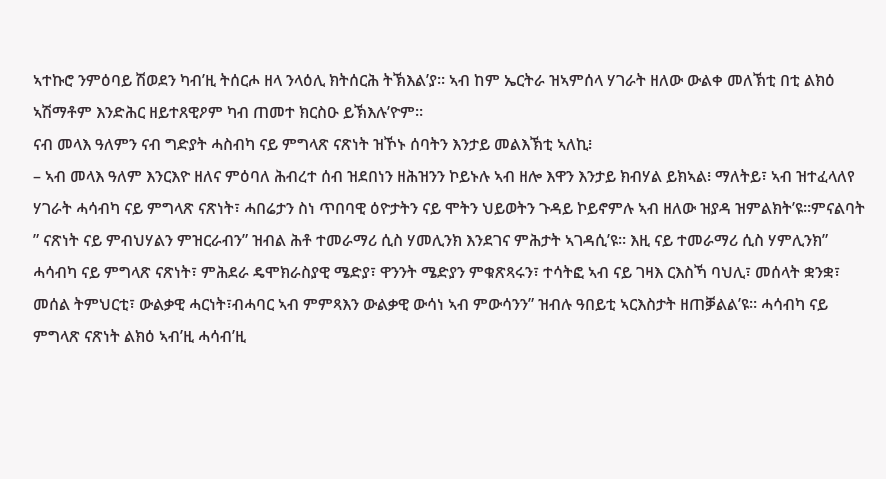ኣተኩሮ ንምዕባይ ሽወደን ካብ’ዚ ትሰርሖ ዘላ ንላዕሊ ክትሰርሕ ትኽእል’ያ። ኣብ ከም ኤርትራ ዝኣምሰላ ሃገራት ዘለው ውልቀ መለኽቲ በቲ ልክዕ ኣሽማቶም እንድሕር ዘይተጸዊዖም ካብ ጠመተ ክርስዑ ይኽእሉ’ዮም።
ናብ መላእ ዓለምን ናብ ግድያት ሓስብካ ናይ ምግላጽ ናጽነት ዝኾኑ ሰባትን እንታይ መልእኽቲ ኣለኪ፧
– ኣብ መላእ ዓለም እንርእዮ ዘለና ምዕባለ ሕብረተ ሰብ ዝደበነን ዘሕዝንን ኮይኑሉ ኣብ ዘሎ እዋን እንታይ ክብሃል ይክኣል፧ ማለትይ፣ ኣብ ዝተፈላለየ ሃገራት ሓሳብካ ናይ ምግላጽ ናጽነት፣ ሓበሬታን ስነ ጥበባዊ ዕዮታትን ናይ ሞትን ህይወትን ጉዳይ ኮይኖምሉ ኣብ ዘለው ዝያዳ ዝምልክት’ዩ።ምናልባት ” ናጽነት ናይ ምብህሃልን ምዝርራብን” ዝብል ሕቶ ተመራማሪ ሲስ ሃመሊንክ እንደገና ምሕታት ኣገዳሲ’ዩ። እዚ ናይ ተመራማሪ ሲስ ሃምሊንክ” ሓሳብካ ናይ ምግላጽ ናጽነት፣ ምሕደራ ዴሞክራስያዊ ሜድያ፣ ዋንንት ሜድያን ምቁጽጻሩን፣ ተሳትፎ ኣብ ናይ ገዛእ ርእስኻ ባህሊ፣ መሰላት ቋንቋ፣ መሰል ትምህርቲ፣ ውልቃዊ ሓርነት፣ብሓባር ኣብ ምምጻእን ውልቃዊ ውሳነ ኣብ ምውሳንን” ዝብሉ ዓበይቲ ኣርእስታት ዘጠቓልል’ዩ። ሓሳብካ ናይ ምግላጽ ናጽነት ልክዕ ኣብ’ዚ ሓሳብ’ዚ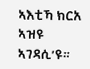ኣእቲኻ ክርአ ኣዝዩ ኣገዳሲ’ዩ።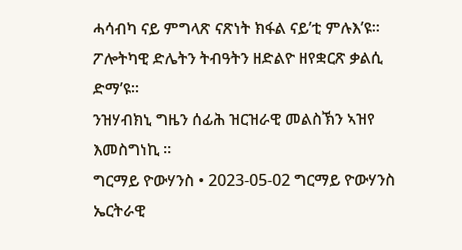ሓሳብካ ናይ ምግላጽ ናጽነት ክፋል ናይ’ቲ ምሉእ’ዩ። ፖሎትካዊ ድሌትን ትብዓትን ዘድልዮ ዘየቋርጽ ቃልሲ ድማ’ዩ።
ንዝሃብክኒ ግዜን ሰፊሕ ዝርዝራዊ መልስኽን ኣዝየ እመስግነኪ ።
ግርማይ ዮውሃንስ • 2023-05-02 ግርማይ ዮውሃንስ ኤርትራዊ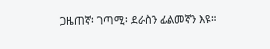ጋዜጠኛ፡ ገጣሚ፡ ደራስን ፊልመኛን እዩ።